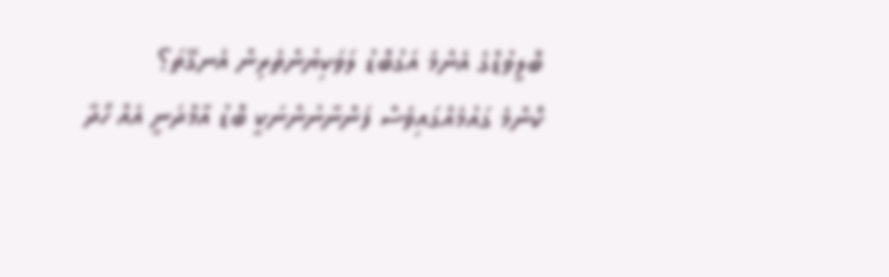ބޮލީވުޑްގެ އެންމެ އަގުބޮޑު ލަވަކިޔުންތެރިން އެނގޭތަ؟
ކޮންމެ ގައުމެއްގައިވެސް ފަންނާނުންނަކީ ބޮޑު އާމްދަނީ އެއް ހޯދާ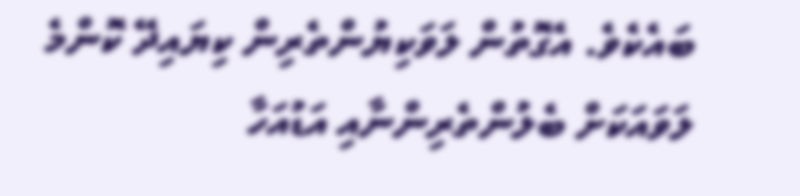ބައެކެވެ. އެގޮތުން ލަވަކިޔުންތެރިން ކިޔައިދޭ ކޮންމެ ލަވައަކަށް ބެލުންތެރިންނާއި އަޑުއަހާ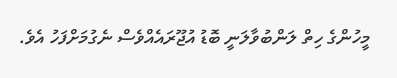މީހުންގެ ހިތް ލަންބުވާލަނީ ބޮޑު އުޖޫރައެއްވެސް ނެގުމަށްފަހު އެވެ.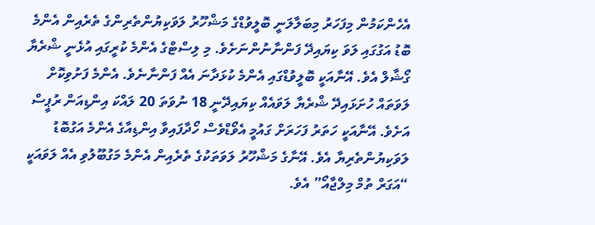އެހެންކަމުން މިފަހަރު މިބަލާލަނީ ބޮލީވުޑްގެ މަޝްހޫރު ލަވަކިޔުންތެރިންގެ ތެރެއިން އެންމެ ބޮޑު އަގުގައި ލަވަ ކިޔައިދޭ ފަންނާނުންނަށެވެ. މި ލިސްޓްގެ އެންމެ ކުރީގައި އުޅެނީ ޝްރެޔާ ގޯޝާލް އެވެ. އޭނާއަކީ ބޮލީވުޑްގައި އެންމެ ކުޅަދާނަ އެއް ފަންނާނެވެ. އެންމެ ފަށުވިކޮށް ލަވަތައް ހުށަޅައިދޭ ޝްރެޔާ ލަވައެއް ކިޔައިދޭނީ 18 ނުވަތަ 20 ލައްކަ އިންޑިއަން ރުޕީސް އަށެވެ. އޭނާއަކީ ހަތަރު ފަހަރަށް ގައުމީ އެވޯޑްވެސް ހޯދާފައިވާ އިންޑިއާގެ އެންމެ އަގުބޮޑު ލަވަކިޔުންތެރިޔާ އެވެ. އޭނާގެ މަޝްހޫރު ލަވަތަކުގެ ތެރެއިން އެންމެ މަގުބޫލުވި އެއް ލަވައަކީ “އަގަރް ތުމް މިލްޖާއޯ” އެވެ.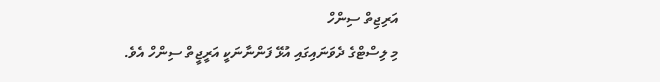އަރިޖިތް ސިންހް
މި ލިސްޓްގެ ދެވަނައިގައި އުޅޭ ފަންނާނަކީ އަރީޖީތް ސިންހް އެވެ.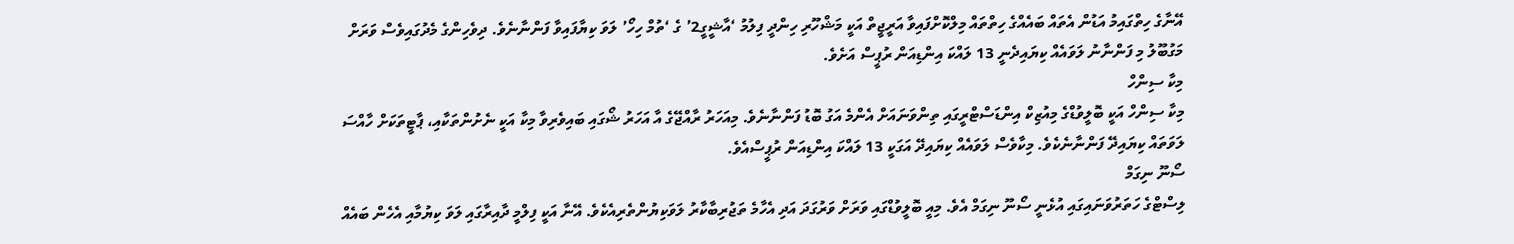އޭނާގެ ހިތްގައިމު އަޑުން އެތައް ބައެއްގެ ހިތްތައް މިލްކޮށްފައިވާ އަރީޖީތް އަކީ މަޝްހޫރި ހިންދީ ފިލުމު ‘އާޝީގީ2’ ގެ ‘ތުމް ހިހޯ’ ލަވަ ކިޔާފައިވާ ފަންނާނެވެ. ދިވެހިންގެ މެދުގައިވެސް ވަރަށް މަގުބޫލު މި ފަންނާނު ލަވައެއް ކިޔައިދެނީ 13 ލައްކަ އިންޑިއަން ރުޕީސް އަށެވެ.
މިކާ ސިންހް
މިކާ ސިންހް އަކީ ބޮލީވުޑްގެ މިއުޒިކް އިންޑަސްޓްރީގައި ތިންވަނައަށް އެންމެ އަގު ބޮޑު ފަންނާނެވެ. މިއަހަރު ރާއްޖޭގެ އާ އަހަރު ޝޯގައި ބައިވެރިވާ މިކާ އަކީ ނެށުންތަކާއި، ޕާޓީތަކަށް ހާއްސަ ލަވަތައް ކިޔައިދޭ ފަންނާނެކެވެ. މިކާވެސް ލަވައެއް ކިޔައިދޭ އަގަކީ 13 ލައްކަ އިންޑިއަން ރުޕީސްއެވެ.
ސޯނޫ ނިގަމް
ލިސްޓްގެ ހަތަރުވަނައިގައި އުޅެނީ ސޯނޫ ނިގަމް އެވެ. މިއީ ބޮލީވުޑްގައި ވަރަށް ވަރުގަދަ އަދި އެހާމެ ތަޖުރިބާކާރު ލަވަކިޔުންތެރިއެކެވެ. އޭނާ އަކީ ފިލްމީ ދާއިރާގައި ލަވަ ކިޔުމާއި އެހެން ބައެއް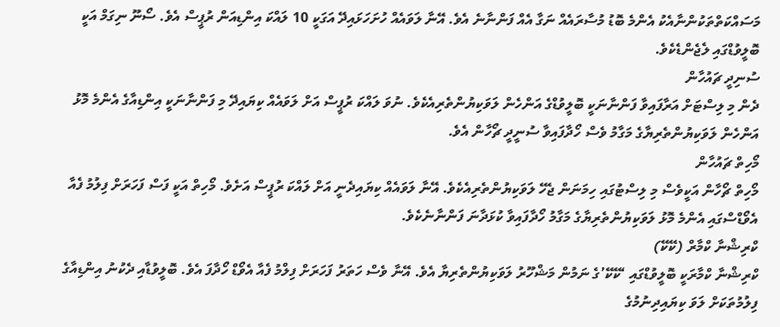މަސައްކަތްތަކުންނާއެކު އެންމެ ބޮޑު މުސާރައެއް ނަގާ އެއް ފަންނާނެ އެވެ. އޭނާ ލަވައެއް ހުށަހަޅައިދޭ އަގަކީ 10 ލައްކަ އިންޑިއަން ރުޕީސް އެވެ. ސޯނޫ ނިގަމް އަކީ ބޮލީވުޑްގައި ލެޖެންޑެކެވެ.
ސުނިދީ ޗައުހާން
ދެން މި ލިސްޓަށް އަރާފައިވާ ފަންނާނަކީ ބޮލީވުޑްގެ އަންހެން ލަވަކިޔުންތެރިއެކެވެ. ނުވަ ލައްކަ ރުޕީސް އަށް ލަވައެއް ކިޔައިދޭ މި ފަންނާނަކީ އިންޑިއާގެ އެންމެ މޮޅު އަންހެން ލަވަކިޔުންތެރިޔާގެ މަގާމު ވެސް ހޯދާފައިވާ ސުނީދީ ޗޯހާން އެވެ.
މޯހިތް ޗައުހާން
މޯހިތް ޗޯހާން އަކީވެސް މި ލިސްޓުގައި ހިމަނަން ޖެހޭ ލަވަކިޔުންތެރިއެކެވެ. އޭނާ ލަވައެއް ކިޔައިދެނީ އަށް ލައްކަ ރުޕީސް އަށެވެ. މޯހިތް އަކީ ފަސް ފަހަރަށް ފިލުމު ފެއާ އެވޯޑްސްގައި އެންމެ މޮޅު ލަވަކިޔުންތެރިޔާގެ މަގާމު ހޯދާފައިވާ ކުޅަދާނަ ފަންނާނެކެވެ.
ކްރިޝްނާ ކްމާރް (ކޭކޭ)
ކްރިޝްނާ ކްމާރަކީ ބޮލީވުޑްގައި ‘ކޭކޭ’ގެ ނަމުން މަޝްހޫރު ލަވަކިޔުންތެރިޔާ އެވެ. އޭނާ ވެސް ހަތަރު ފަހަރަށް ފިލްމު ފެއާ އެވޯޑް ހޯދާފަ އެވެ. ބޮލީވުޑާއި ދެކުނު އިންޑިއާގެ ފިލުމުތަކަށް ލަވަ ކިޔައިދިނުމުގެ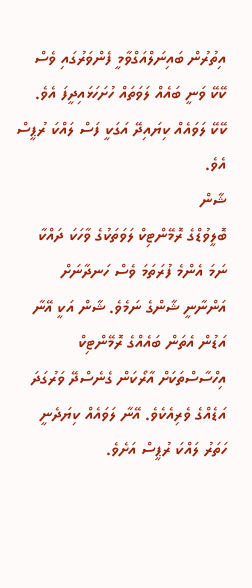އިތުރުން ބައިނަލްއަގްވާމީ ފެންވަރުގައި ވެސް ކޭކޭ ވަނީ ބައެއް ލަވަތައް ހުށަހަޅައިދީފަ އެވެ. ކޭކޭ ލަވައެއް ކިޔައިދޭ އަގަކީ ފަސް ލައްކަ ރުޕީސް އެވެ.
ޝާން
ބޮލީވުޑްގެ ރޮމޭންޓިކް ލަވަތަކުގެ ވާހަކަ ދައްކާ ނަމަ އެންމެ ފުރަތަމަ ވެސް ހަނދާނަށް އަންނާނީ ޝާންގެ ނަމެވެ. ޝާން އަކީ އޭނާ އަޑުން އެތަން ބައެއްގެ ރޮމޭންޓިކް އިހްސާސްތަކަށް އާރޯކަން ގެނެސްދޭ ވަރުގަދަ އަޑެއްގެ ވެރިއެކެވެ. އޭނާ ލަވައެއް ކިޔަދެނީ ހަތަރު ލައްކަ ރުޕީސް އަށެވެ.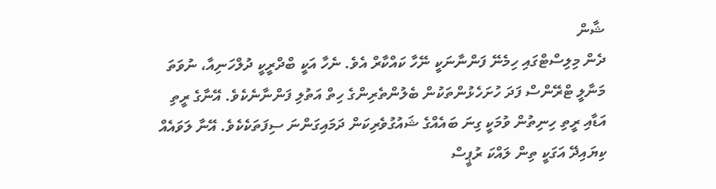ޝާން
ދެން މިލިސްޓްގައި ހިމެނޭ ފަންނާނަކީ ނޭހާ ކައްކާރް އެވެ. ނެހާ އަކީ ބްދްރީކީ ދުލްހަނިއާ، ނުވަތަ މަނާލީ ޓްރޭންސް ފަދަ ހުށަހެޅުންތަކުން ބެލުންތެރިންގެ ހިތް އަތުލި ފަންނާނެކެވެ. އޭނާގެ ރީތި އަޑާއި ރީތި ހިނިތުން ވުމަކީ ގިނަ ބައެއްގެ ޝައުގުވެރިކަން ދަމައިގަންނަ ސިފަތަކެކެވެ. އޭނާ ލަވައެއް ކިޔައިދޭ އަގަކީ ތިން ލައްކަ ރުޕީސް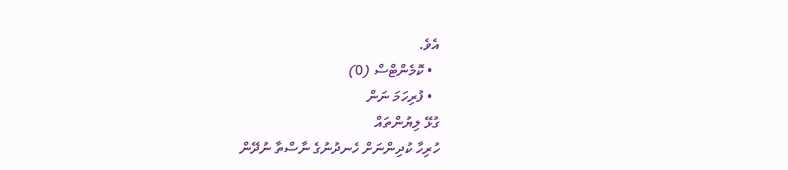އެވެ.
  • ކޮމެންޓްސް (0)
  • ފުރިހަމަ ނަން
ގުޅޭ ލިޔުންތައް
ހުރިހާ ކުދިންނަށް ހެނދުނުގެ ނާސްތާ ނުދޭން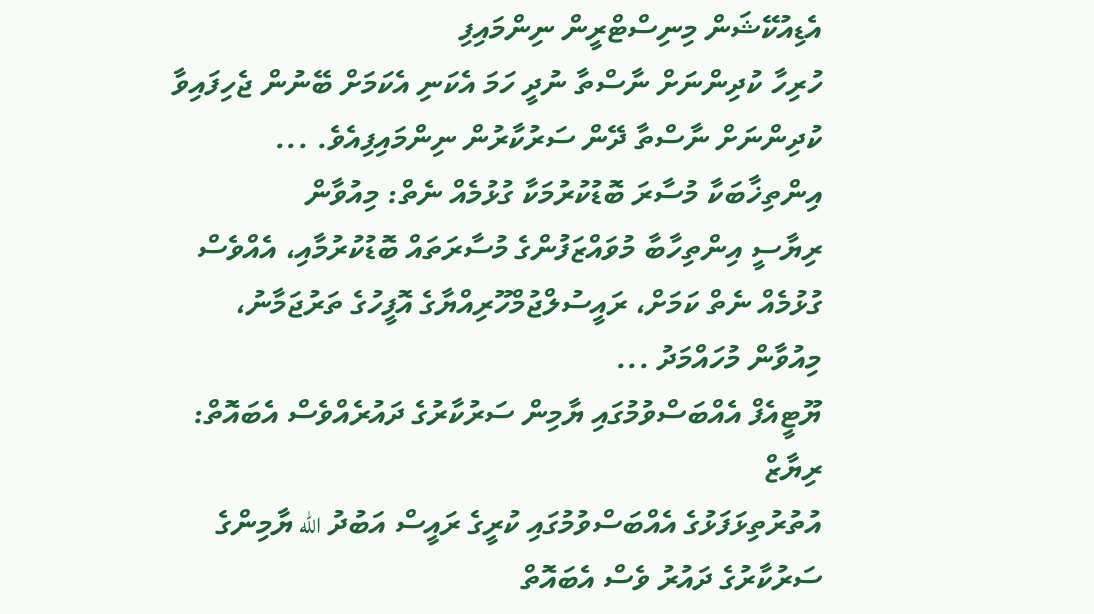އެޑިއުކޭޝަން މިނިސްޓްރީން ނިންމައިފި
ހުރިހާ ކުދިންނަށް ނާސްތާ ނުދީ ހަމަ އެކަނި އެކަމަށް ބޭނުން ޖެހިފައިވާ ކުދިންނަށް ނާސްތާ ދޭން ސަރުކާރުން ނިންމައިފިއެވެ. ...
އިންތިޚާބަކާ މުސާރަ ބޮޑުކުރުމަކާ ގުޅުމެއް ނެތް: މިއުވާން
ރިޔާސީ އިންތިހާބާ މުވައްޒަފުންގެ މުސާރަތައް ބޮޑުކުރުމާއި، އެއްވެސް ގުޅުމެއް ނެތް ކަމަށް، ރައީސުލްޖުމްހޫރިއްޔާގެ އޮފީހުގެ ތަރުޖަމާނު، މިއުވާން މުހައްމަދު ...
ޔޫޓީއެފް އެއްބަސްވުމުގައި ޔާމިން ސަރުކާރުގެ ދައުރެއްވެސް އެބައޮތް: ރިޔާޒް
އުތުރުތިޅަފަޅުގެ އެއްބަސްވުމުގައި ކުރީގެ ރައީސް އަބުދު الله ޔާމިންގެ ސަރުކާރުގެ ދައުރު ވެސް އެބައޮތް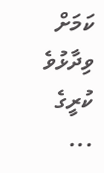ކަމަށް ވިދާޅުވެ ކުރީގެ ...